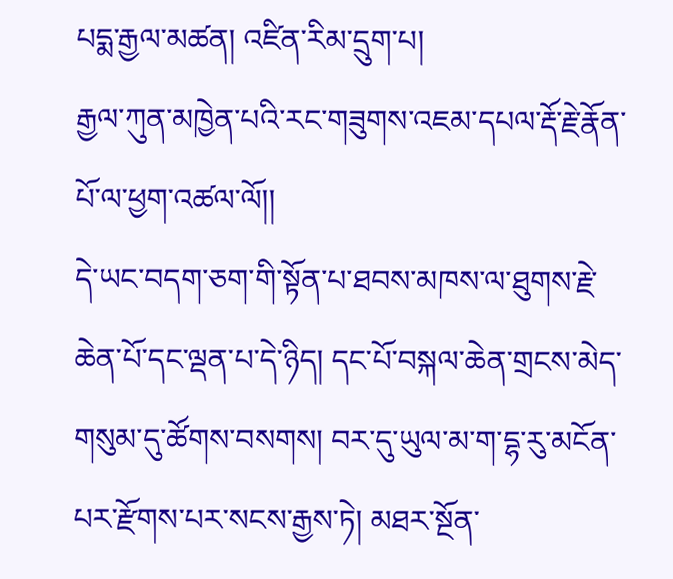པདྨ་རྒྱལ་མཚན། འཛིན་རིམ་དྲུག་པ།
རྒྱལ་ཀུན་མཁྱེན་པའི་རང་གཟུགས་འཇམ་དཔལ་རྡོ་རྗེ་རྣོན་པོ་ལ་ཕྱག་འཚལ་ལོ།།
དེ་ཡང་བདག་ཅག་གི་སྟོན་པ་ཐབས་མཁས་ལ་ཐུགས་རྗེ་ཆེན་པོ་དང་ལྡན་པ་དེ་ཉིད། དང་པོ་བསྐལ་ཆེན་གྲངས་མེད་གསུམ་དུ་ཚོགས་བསགས། བར་དུ་ཡུལ་མ་ག་དྷ་རུ་མངོན་པར་རྫོགས་པར་སངས་རྒྱས་ཏེ། མཐར་སྔོན་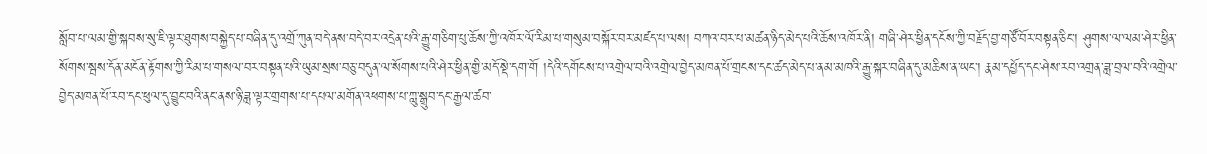སློབ་པ་ལམ་གྱི་སྐབས་སུ་ཇི་ལྟར་ཐུགས་བསྐྱེད་པ་བཞིན་དུ་འགྲོ་ཀུན་བདེ་ནས་བདེ་བར་འདྲེན་པའི་རྒྱུ་གཅིག་པུ་ཆོས་ཀྱི་འཁོར་ལོ་རིམ་པ་གསུམ་བསྐོར་བར་མཛད་པ་ལས། བཀའ་བར་པ་མཚན་ཉིད་མེད་པའི་ཆོས་འཁོར་ནི། གཞི་ཤེར་ཕྱིན་དངོས་ཀྱི་བརྗོད་བྱ་གཙོ་བོར་བསྟན་ཅིང་། ཤུགས་ལ་ལམ་ཤེར་ཕྱིན་སོགས་སྦས་དོན་མངོན་རྟོགས་ཀྱི་རིམ་པ་གསལ་བར་བསྟན་པའི་ཡུམ་སྲས་བཅུ་བདུན་ལ་སོགས་པའི་ཤེར་ཕྱིན་གྱི་མདོ་སྡེ་དག་གོ །དེའི་དགོངས་པ་འགྲེལ་བའི་འགྲེལ་བྱེད་མཁན་པོ་གྲངས་དང་ཚད་མེད་པ་ནམ་མཁའི་རྒྱུ་སྐར་བཞིན་དུ་མཆིས་ན་ཡང་། རྣམ་དཔྱོད་དང་ཤེས་རབ་འགྲན་ཟླ་བྲལ་བའི་འགྲེལ་བྱེད་མཁན་པོ་རབ་དང་ཕུལ་དུ་བྱུང་བའི་ནང་ནས་ཉི་ཟླ་ལྟར་གྲགས་པ་དཔལ་མགོན་འཕགས་པ་ཀླུ་སྒྲུབ་དང་རྒྱལ་ཚབ་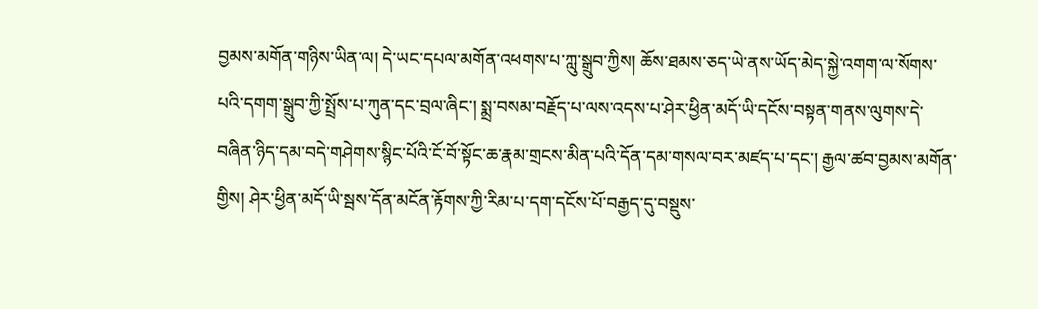བྱམས་མགོན་གཉིས་ཡིན་ལ། དེ་ཡང་དཔལ་མགོན་འཕགས་པ་ཀླུ་སྒྲུབ་ཀྱིས། ཆོས་ཐམས་ཅད་ཡེ་ནས་ཡོད་མེད་སྐྱེ་འགག་ལ་སོགས་པའི་དགག་སྒྲུབ་ཀྱི་སྤྲོས་པ་ཀུན་དང་བྲལ་ཞིང་། སྨྲ་བསམ་བརྗོད་པ་ལས་འདས་པ་ཤེར་ཕྱིན་མདོ་ཡི་དངོས་བསྟན་གནས་ལུགས་དེ་བཞིན་ཉིད་དམ་བདེ་གཤེགས་སྙིང་པོའི་ངོ་བོ་སྟོང་ཆ་རྣམ་གྲངས་མིན་པའི་དོན་དམ་གསལ་བར་མཛད་པ་དང་། རྒྱལ་ཚབ་བྱམས་མགོན་གྱིས། ཤེར་ཕྱིན་མདོ་ཡི་སྦས་དོན་མངོན་རྟོགས་ཀྱི་རིམ་པ་དག་དངོས་པོ་བརྒྱད་དུ་བསྡུས་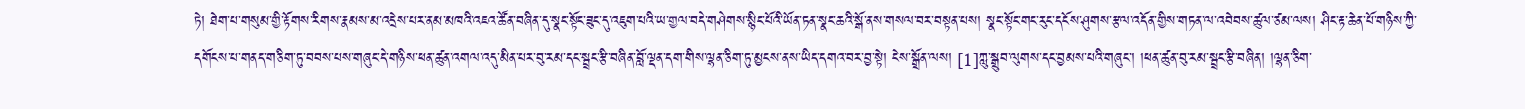ཏེ། ཐེག་པ་གསུམ་གྱི་རྟོགས་རིགས་རྣམས་མ་འདྲེས་པར་ནམ་མཁའི་འཇའ་ཚོན་བཞིན་དུ་སྣང་སྟོང་ཟུང་དུ་འཇུག་པའི་ཡ་གྱལ་བདེ་གཤེགས་སྙིང་པོའི་ཡོན་ཏན་སྣང་ཆའི་སྒོ་ནས་གསལ་བར་བསྟན་པས། སྣང་སྟོང་གང་རུང་དངོས་ཤུགས་རྩལ་འདོན་གྱིས་གཏན་ལ་འབེབས་ཚུལ་ཙམ་ལས། ཤིང་རྟ་ཆེན་པོ་གཉིས་ཀྱི་དགོངས་པ་གནད་གཅིག་ཏུ་བབས་པས་གཞུང་དེ་གཉིས་ཕན་ཚུན་འགལ་འདུ་མིན་པར་བུ་རམ་དང་སྦྲང་རྩི་བཞིན་བློ་ལྡན་དག་གིས་ལྷན་ཅིག་ཏུ་མྱངས་ནས་ཡིད་དགའ་བར་བྱ་སྟེ། ངེས་སྒྲོན་ལས། [1]ཀླུ་སྒྲུབ་ལུགས་དང་བྱམས་པའི་གཞུང་། །ཕན་ཚུན་བུ་རམ་སྦྲང་རྩི་བཞིན། །ལྷན་ཅིག་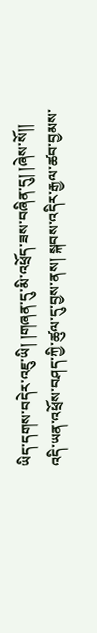ཡིད་དགས་བདེར་འཇུ་ཡི། །གཞན་དུ་མི་འཕྲོད་ཟས་བཞིན་དུ། །ཞེས་སོ།།
འདི་ཡན་འཕྲོས་བཤད་ཀྱི་ཚུལ་དུ་བྱས་ནས། སྐབས་འདིར་རྒྱལ་ཚབ་བྱམས་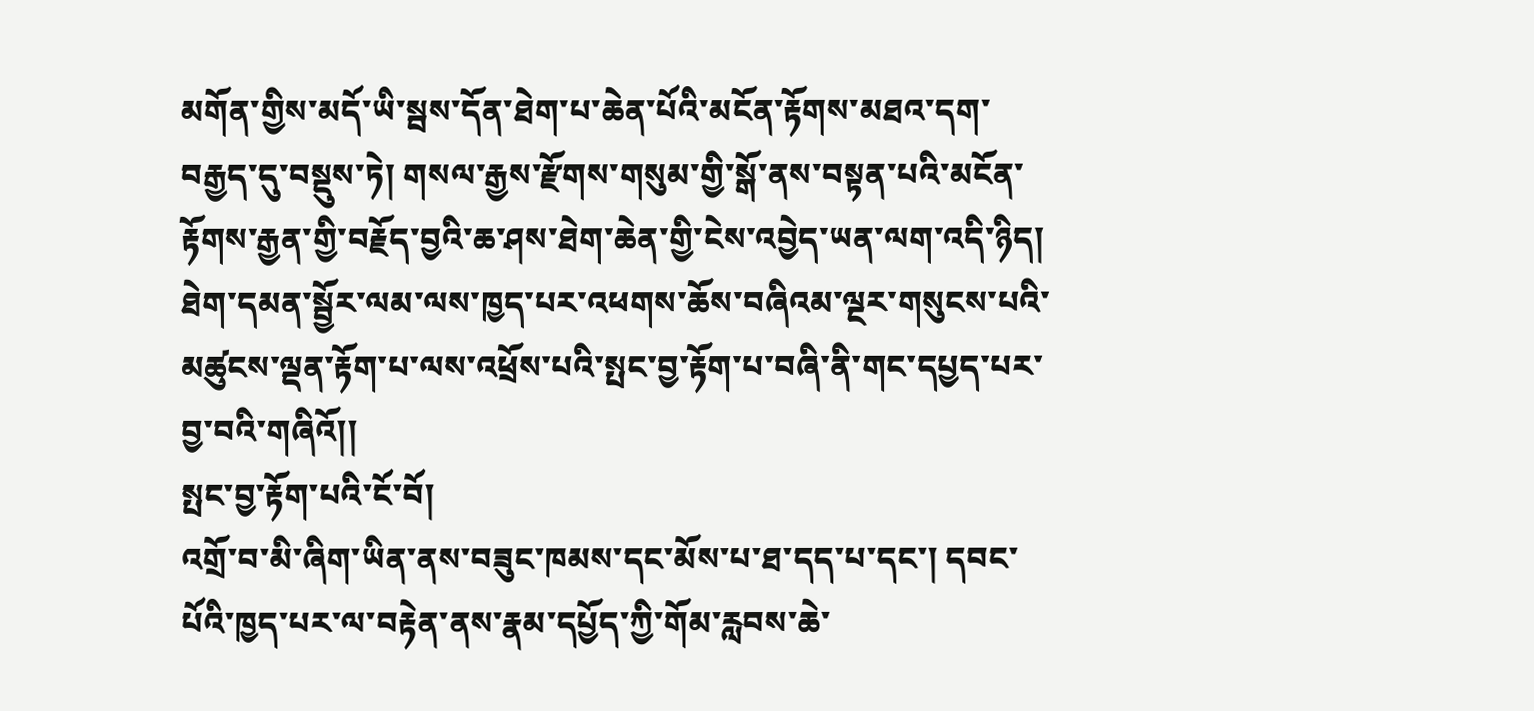མགོན་གྱིས་མདོ་ཡི་སྦས་དོན་ཐེག་པ་ཆེན་པོའི་མངོན་རྟོགས་མཐའ་དག་བརྒྱད་དུ་བསྡུས་ཏེ། གསལ་རྒྱས་རྫོགས་གསུམ་གྱི་སྒོ་ནས་བསྟན་པའི་མངོན་རྟོགས་རྒྱན་གྱི་བརྗོད་བྱའི་ཆ་ཤས་ཐེག་ཆེན་གྱི་ངེས་འབྱེད་ཡན་ལག་འདི་ཉིད། ཐེག་དམན་སྦྱོར་ལམ་ལས་ཁྱད་པར་འཕགས་ཆོས་བཞིའམ་ལྔར་གསུངས་པའི་མཚུངས་ལྡན་རྟོག་པ་ལས་འཕྲོས་པའི་སྤང་བྱ་རྟོག་པ་བཞི་ནི་གང་དཔྱད་པར་བྱ་བའི་གཞིའོ།།
སྤང་བྱ་རྟོག་པའི་ངོ་བོ།
འགྲོ་བ་མི་ཞིག་ཡིན་ནས་བཟུང་ཁམས་དང་མོས་པ་ཐ་དད་པ་དང་། དབང་པོའི་ཁྱད་པར་ལ་བརྟེན་ནས་རྣམ་དཔྱོད་ཀྱི་གོམ་རླབས་ཆེ་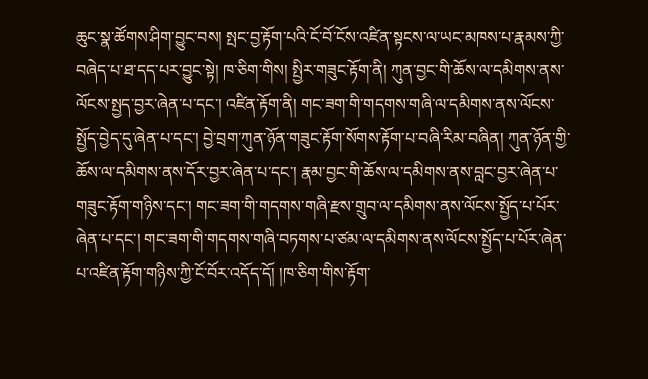ཆུང་སྣ་ཚོགས་ཤིག་བྱུང་བས། སྤང་བྱ་རྟོག་པའི་ངོ་བོ་ངོས་འཛིན་སྟངས་ལ་ཡང་མཁས་པ་རྣམས་ཀྱི་བཞེད་པ་ཐ་དད་པར་བྱུང་སྟེ། ཁ་ཅིག་གིས། སྤྱིར་གཟུང་རྟོག་ནི། ཀུན་བྱང་གི་ཆོས་ལ་དམིགས་ནས་ལོངས་སྤྱད་བྱར་ཞེན་པ་དང་། འཛིན་རྟོག་ནི། གང་ཟག་གི་གདགས་གཞི་ལ་དམིགས་ནས་ལོངས་སྤྱོད་བྱེད་དུ་ཞེན་པ་དང་། བྱེ་བྲག་ཀུན་ཉོན་གཟུང་རྟོག་སོགས་རྟོག་པ་བཞི་རིམ་བཞིན། ཀུན་ཉོན་གྱི་ཆོས་ལ་དམིགས་ནས་དོར་བྱར་ཞེན་པ་དང་། རྣམ་བྱང་གི་ཆོས་ལ་དམིགས་ནས་བླང་བྱར་ཞེན་པ་གཟུང་རྟོག་གཉིས་དང་། གང་ཟག་གི་གདགས་གཞི་རྫས་གྲུབ་ལ་དམིགས་ནས་ལོངས་སྤྱོད་པ་པོར་ཞེན་པ་དང་། གང་ཟག་གི་གདགས་གཞི་བཏགས་པ་ཙམ་ལ་དམིགས་ནས་ལོངས་སྤྱོད་པ་པོར་ཞེན་པ་འཛིན་རྟོག་གཉིས་ཀྱི་ངོ་བོར་འདོད་དོ། །ཁ་ཅིག་གིས་རྟོག་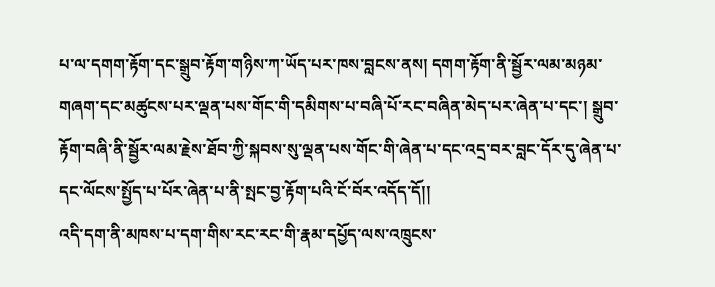པ་ལ་དགག་རྟོག་དང་སྒྲུབ་རྟོག་གཉིས་ཀ་ཡོད་པར་ཁས་བླངས་ནས། དགག་རྟོག་ནི་སྦྱོར་ལམ་མཉམ་གཞག་དང་མཚུངས་པར་ལྡན་པས་གོང་གི་དམིགས་པ་བཞི་པོ་རང་བཞིན་མེད་པར་ཞེན་པ་དང་། སྒྲུབ་རྟོག་བཞི་ནི་སྦྱོར་ལམ་རྗེས་ཐོབ་ཀྱི་སྐབས་སུ་ལྡན་པས་གོང་གི་ཞེན་པ་དང་འདྲ་བར་བླང་དོར་དུ་ཞེན་པ་དང་ལོངས་སྤྱོད་པ་པོར་ཞེན་པ་ནི་སྤང་བྱ་རྟོག་པའི་ངོ་བོར་འདོད་དོ།།
འདི་དག་ནི་མཁས་པ་དག་གིས་རང་རང་གི་རྣམ་དཔྱོད་ལས་འཁྲུངས་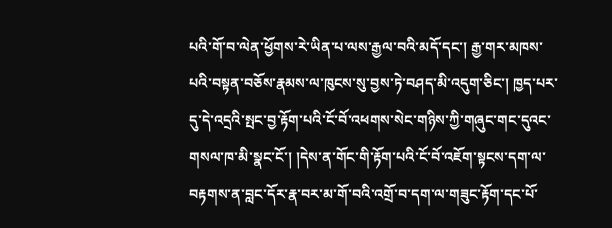པའི་གོ་བ་ལེན་ཕྱོགས་རེ་ཡིན་པ་ལས་རྒྱལ་བའི་མདོ་དང་། རྒྱ་གར་མཁས་པའི་བསྟན་བཅོས་རྣམས་ལ་ཁུངས་སུ་བྱས་ཏེ་བཤད་མི་འདུག་ཅིང་། ཁྱད་པར་དུ་དེ་འདྲའི་སྤང་བྱ་རྟོག་པའི་ངོ་བོ་འཕགས་སེང་གཉིས་ཀྱི་གཞུང་གང་དུའང་གསལ་ཁ་མི་སྣང་ངོ་། །དེས་ན་གོང་གི་རྟོག་པའི་ངོ་བོ་འཇོག་སྟངས་དག་ལ་བརྟགས་ན་བླང་དོར་རྣ་བར་མ་གོ་བའི་འགྲོ་བ་དག་ལ་གཟུང་རྟོག་དང་པོ་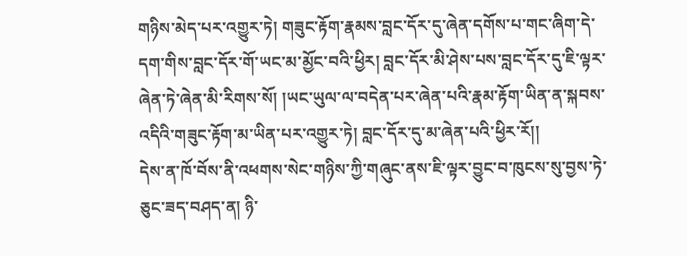གཉིས་མེད་པར་འགྱུར་ཏེ། གཟུང་རྟོག་རྣམས་བླང་དོར་དུ་ཞེན་དགོས་པ་གང་ཞིག་དེ་དག་གིས་བླང་དོར་གོ་ཡང་མ་མྱོང་བའི་ཕྱིར། བླང་དོར་མི་ཤེས་པས་བླང་དོར་དུ་ཇི་ལྟར་ཞེན་ཏེ་ཞེན་མི་རིགས་སོ། །ཡང་ཡུལ་ལ་བདེན་པར་ཞེན་པའི་རྣམ་རྟོག་ཡིན་ན་སྐབས་འདིའི་གཟུང་རྟོག་མ་ཡིན་པར་འགྱུར་ཏེ། བླང་དོར་དུ་མ་ཞེན་པའི་ཕྱིར་རོ།།
དེས་ན་ཁོ་བོས་ནི་འཕགས་སེང་གཉིས་ཀྱི་གཞུང་ནས་ཇི་ལྟར་བྱུང་བ་ཁུངས་སུ་བྱས་ཏེ་ཅུང་ཟད་བཤད་ན། ཉི་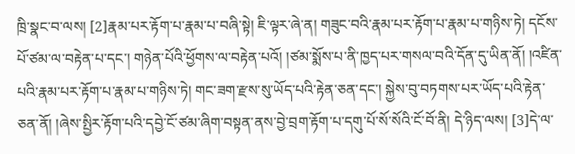ཁྲི་སྣང་བ་ལས། [2]རྣམ་པར་རྟོག་པ་རྣམ་པ་བཞི་སྟེ། ཇི་ལྟར་ཞེ་ན། གཟུང་བའི་རྣམ་པར་རྟོག་པ་རྣམ་པ་གཉིས་ཏེ། དངོས་པོ་ཙམ་ལ་བརྟེན་པ་དང་། གཉེན་པོའི་ཕྱོགས་ལ་བརྟེན་པའོ། །ཙམ་སྨོས་པ་ནི་ཁྱད་པར་གསལ་བའི་དོན་དུ་ཡིན་ནོ། །འཛིན་པའི་རྣམ་པར་རྟོག་པ་རྣམ་པ་གཉིས་ཏེ། གང་ཟག་རྫས་སུ་ཡོད་པའི་རྟེན་ཅན་དང་། སྐྱེས་བུ་བཏགས་པར་ཡོད་པའི་རྟེན་ཅན་ནོ། །ཞེས་སྤྱིར་རྟོག་པའི་དབྱེ་ངོ་ཙམ་ཞིག་བསྟན་ནས་བྱེ་བྲག་རྟོག་པ་དགུ་པོ་སོ་སོའི་ངོ་བོ་ནི། དེ་ཉིད་ལས། [3]དེ་ལ་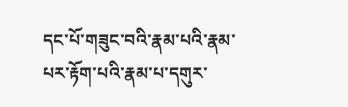དང་པོ་གཟུང་བའི་རྣམ་པའི་རྣམ་པར་རྟོག་པའི་རྣམ་པ་དགུར་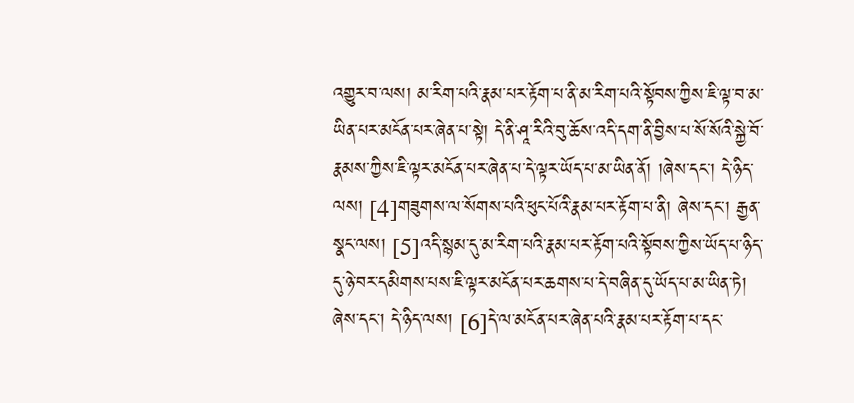འགྱུར་བ་ལས། མ་རིག་པའི་རྣམ་པར་རྟོག་པ་ནི་མ་རིག་པའི་སྟོབས་ཀྱིས་ཇི་ལྟ་བ་མ་ཡིན་པར་མངོན་པར་ཞེན་པ་སྟེ། དེ་ནི་ཤཱ་རིའི་བུ་ཆོས་འདི་དག་ནི་བྱིས་པ་སོ་སོའི་སྐྱེ་བོ་རྣམས་ཀྱིས་ཇི་ལྟར་མངོན་པར་ཞེན་པ་དེ་ལྟར་ཡོད་པ་མ་ཡིན་ནོ། །ཞེས་དང་། དེ་ཉིད་ལས། [4]གཟུགས་ལ་སོགས་པའི་ཕུང་པོའི་རྣམ་པར་རྟོག་པ་ནི། ཞེས་དང་། རྒྱན་སྣང་ལས། [5]འདི་སྙམ་དུ་མ་རིག་པའི་རྣམ་པར་རྟོག་པའི་སྟོབས་ཀྱིས་ཡོད་པ་ཉིད་དུ་ཉེ་བར་དམིགས་པས་ཇི་ལྟར་མངོན་པར་ཆགས་པ་དེ་བཞིན་དུ་ཡོད་པ་མ་ཡིན་ཏེ། ཞེས་དང་། དེ་ཉིད་ལས། [6]དེ་ལ་མངོན་པར་ཞེན་པའི་རྣམ་པར་རྟོག་པ་དང་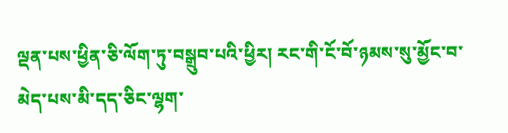ལྡན་པས་ཕྱིན་ཅི་ལོག་ཏུ་བསྒྲུབ་པའི་ཕྱིར། རང་གི་ངོ་བོ་ཉམས་སུ་མྱོང་བ་མེད་པས་མི་དད་ཅིང་ལྷག་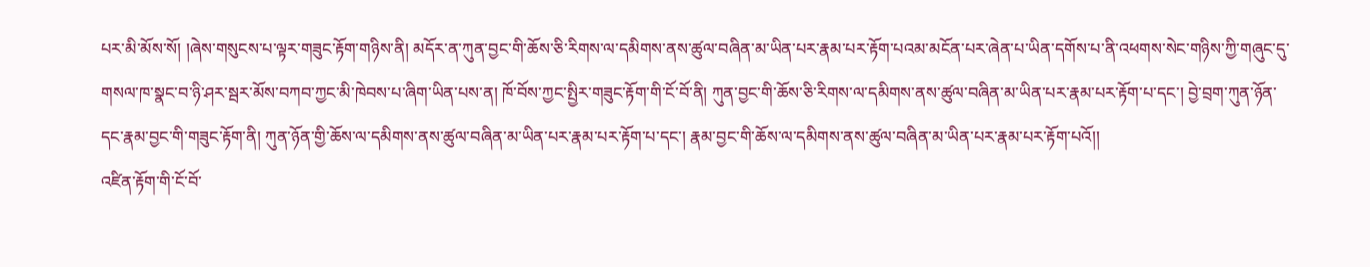པར་མི་མོས་སོ། །ཞེས་གསུངས་པ་ལྟར་གཟུང་རྟོག་གཉིས་ནི། མདོར་ན་ཀུན་བྱང་གི་ཆོས་ཅི་རིགས་ལ་དམིགས་ནས་ཚུལ་བཞིན་མ་ཡིན་པར་རྣམ་པར་རྟོག་པའམ་མངོན་པར་ཞེན་པ་ཡིན་དགོས་པ་ནི་འཕགས་སེང་གཉིས་ཀྱི་གཞུང་དུ་གསལ་ཁ་སྣང་བ་ཉི་ཤར་སྦར་མོས་བཀབ་ཀྱང་མི་ཁེབས་པ་ཞིག་ཡིན་པས་ན། ཁོ་བོས་ཀྱང་སྤྱིར་གཟུང་རྟོག་གི་ངོ་བོ་ནི། ཀུན་བྱང་གི་ཆོས་ཅི་རིགས་ལ་དམིགས་ནས་ཚུལ་བཞིན་མ་ཡིན་པར་རྣམ་པར་རྟོག་པ་དང་། བྱེ་བྲག་ཀུན་ཉོན་དང་རྣམ་བྱང་གི་གཟུང་རྟོག་ནི། ཀུན་ཉོན་གྱི་ཆོས་ལ་དམིགས་ནས་ཚུལ་བཞིན་མ་ཡིན་པར་རྣམ་པར་རྟོག་པ་དང་། རྣམ་བྱང་གི་ཆོས་ལ་དམིགས་ནས་ཚུལ་བཞིན་མ་ཡིན་པར་རྣམ་པར་རྟོག་པའོ།།
འཛིན་རྟོག་གི་ངོ་བོ་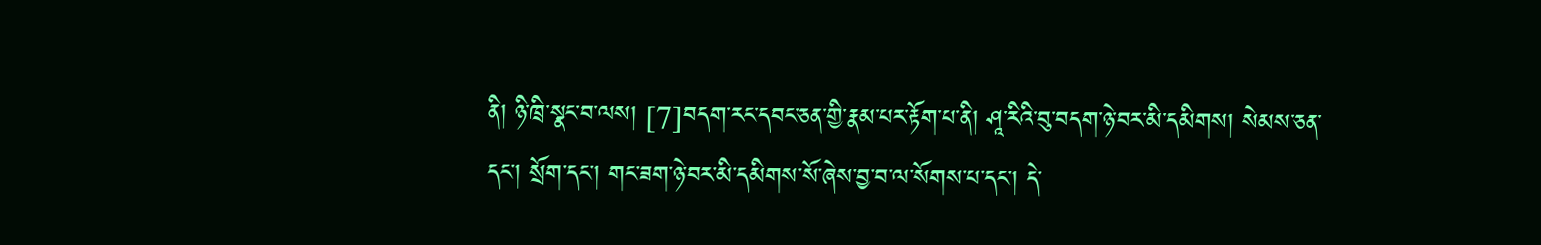ནི། ཉི་ཁྲི་སྣང་བ་ལས། [7]བདག་རང་དབང་ཅན་གྱི་རྣམ་པར་རྟོག་པ་ནི། ཤཱ་རིའི་བུ་བདག་ཉེ་བར་མི་དམིགས། སེམས་ཅན་དང་། སྲོག་དང་། གང་ཟག་ཉེ་བར་མི་དམིགས་སོ་ཞེས་བྱ་བ་ལ་སོགས་པ་དང་། དེ་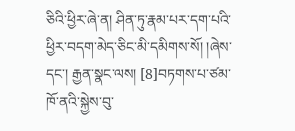ཅིའི་ཕྱིར་ཞེ་ན། ཤིན་ཏུ་རྣམ་པར་དག་པའི་ཕྱིར་བདག་མེད་ཅིང་མི་དམིགས་སོ། །ཞེས་དང་། རྒྱན་སྣང་ལས། [8]བཏགས་པ་ཙམ་ཁོ་ནའི་སྐྱེས་བུ་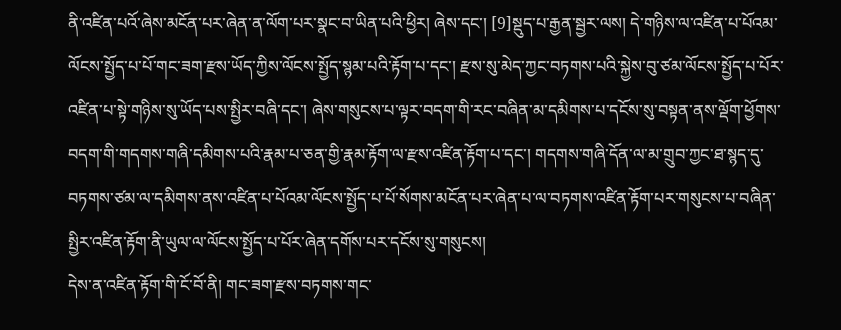ནི་འཛིན་པའོ་ཞེས་མངོན་པར་ཞེན་ན་ལོག་པར་སྣང་བ་ཡིན་པའི་ཕྱིར། ཞེས་དང་། [9]སྡུད་པ་རྒྱན་སྦྱར་ལས། དེ་གཉིས་ལ་འཛིན་པ་པོའམ་ལོངས་སྤྱོད་པ་པོ་གང་ཟག་རྫས་ཡོད་ཀྱིས་ལོངས་སྤྱོད་སྙམ་པའི་རྟོག་པ་དང་། རྫས་སུ་མེད་ཀྱང་བཏགས་པའི་སྐྱེས་བུ་ཙམ་ལོངས་སྤྱོད་པ་པོར་འཛིན་པ་སྟེ་གཉིས་སུ་ཡོད་པས་སྤྱིར་བཞི་དང་། ཞེས་གསུངས་པ་ལྟར་བདག་གི་རང་བཞིན་མ་དམིགས་པ་དངོས་སུ་བསྟན་ནས་ལྡོག་ཕྱོགས་བདག་གི་གདགས་གཞི་དམིགས་པའི་རྣམ་པ་ཅན་གྱི་རྣམ་རྟོག་ལ་རྫས་འཛིན་རྟོག་པ་དང་། གདགས་གཞི་དོན་ལ་མ་གྲུབ་ཀྱང་ཐ་སྙད་དུ་བཏགས་ཙམ་ལ་དམིགས་ནས་འཛིན་པ་པོའམ་ལོངས་སྤྱོད་པ་པོ་སོགས་མངོན་པར་ཞེན་པ་ལ་བཏགས་འཛིན་རྟོག་པར་གསུངས་པ་བཞིན་སྤྱིར་འཛིན་རྟོག་ནི་ཡུལ་ལ་ལོངས་སྤྱོད་པ་པོར་ཞེན་དགོས་པར་དངོས་སུ་གསུངས།
དེས་ན་འཛིན་རྟོག་གི་ངོ་བོ་ནི། གང་ཟག་རྫས་བཏགས་གང་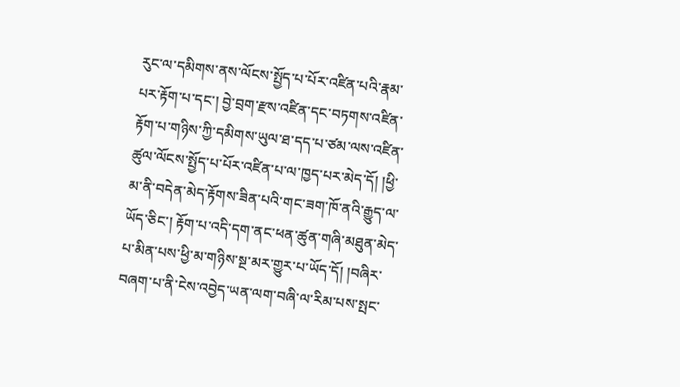རུང་ལ་དམིགས་ནས་ལོངས་སྤྱོད་པ་པོར་འཛིན་པའི་རྣམ་པར་རྟོག་པ་དང་། བྱེ་བྲག་རྫས་འཛིན་དང་བཏགས་འཛིན་རྟོག་པ་གཉིས་ཀྱི་དམིགས་ཡུལ་ཐ་དད་པ་ཙམ་ལས་འཛིན་ཚུལ་ལོངས་སྤྱོད་པ་པོར་འཛིན་པ་ལ་ཁྱད་པར་མེད་དོ། །ཕྱི་མ་ནི་བདེན་མེད་རྟོགས་ཟིན་པའི་གང་ཟག་ཁོ་ནའི་རྒྱུད་ལ་ཡོད་ཅིང་། རྟོག་པ་འདི་དག་ནང་ཕན་ཚུན་གཞི་མཐུན་མེད་པ་མིན་པས་ཕྱི་མ་གཉིས་སྔ་མར་གྱུར་པ་ཡོད་དོ། །བཞིར་བཞག་པ་ནི་ངེས་འབྱེད་ཡན་ལག་བཞི་ལ་རིམ་པས་སྤང་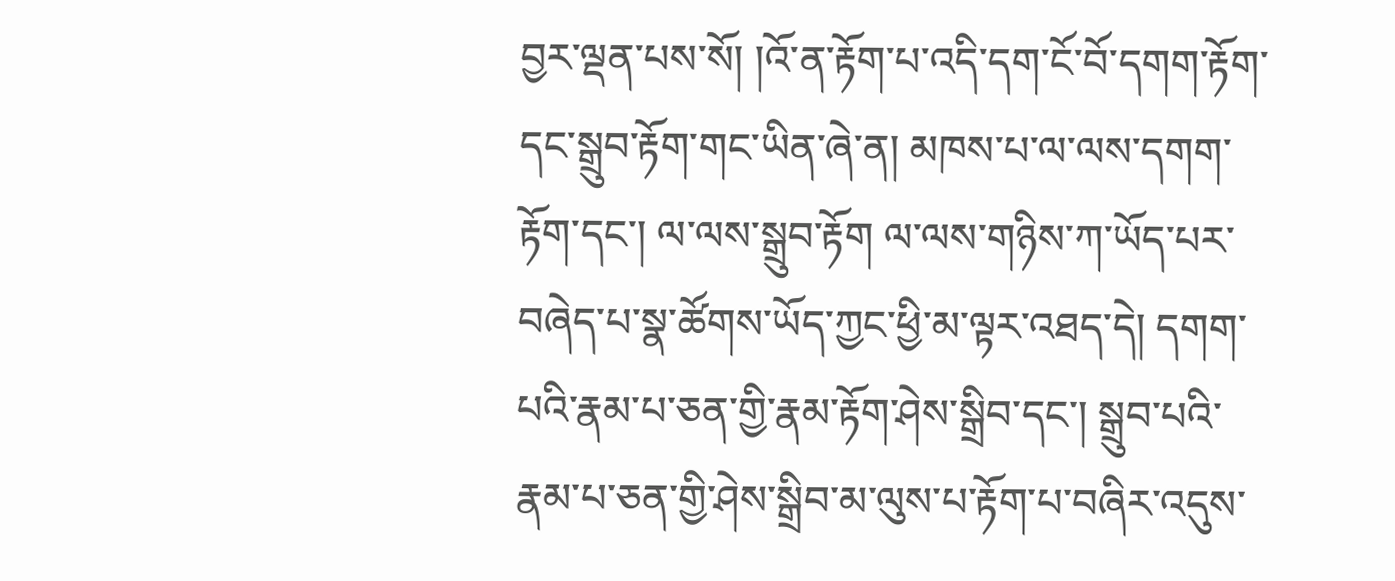བྱར་ལྡན་པས་སོ། །འོ་ན་རྟོག་པ་འདི་དག་ངོ་བོ་དགག་རྟོག་དང་སྒྲུབ་རྟོག་གང་ཡིན་ཞེ་ན། མཁས་པ་ལ་ལས་དགག་རྟོག་དང་། ལ་ལས་སྒྲུབ་རྟོག ལ་ལས་གཉིས་ཀ་ཡོད་པར་བཞེད་པ་སྣ་ཚོགས་ཡོད་ཀྱང་ཕྱི་མ་ལྟར་འཐད་དེ། དགག་པའི་རྣམ་པ་ཅན་གྱི་རྣམ་རྟོག་ཤེས་སྒྲིབ་དང་། སྒྲུབ་པའི་རྣམ་པ་ཅན་གྱི་ཤེས་སྒྲིབ་མ་ལུས་པ་རྟོག་པ་བཞིར་འདུས་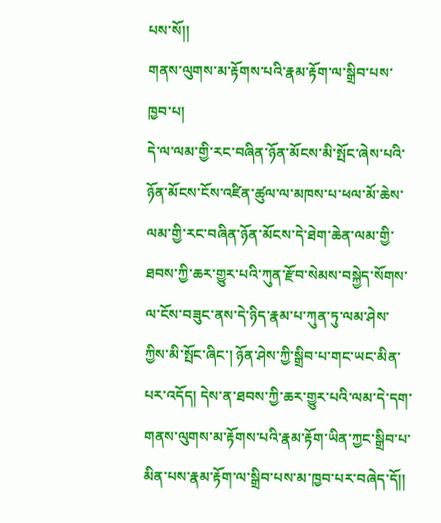པས་སོ།།
གནས་ལུགས་མ་རྟོགས་པའི་རྣམ་རྟོག་ལ་སྒྲིབ་པས་ཁྱབ་པ།
དེ་ལ་ལམ་གྱི་རང་བཞིན་ཉོན་མོངས་མི་སྤོང་ཞེས་པའི་ཉོན་མོངས་ངོས་འཛིན་ཚུལ་ལ་མཁས་པ་ཕལ་མོ་ཆེས་ལམ་གྱི་རང་བཞིན་ཉོན་མོངས་དེ་ཐེག་ཆེན་ལམ་གྱི་ཐབས་ཀྱི་ཆར་གྱུར་པའི་ཀུན་རྫོབ་སེམས་བསྐྱེད་སོགས་ལ་ངོས་བཟུང་ནས་དེ་ཉིད་རྣམ་པ་ཀུན་ཏུ་ལམ་ཤེས་ཀྱིས་མི་སྤོང་ཞིང་། ཉོན་ཤེས་ཀྱི་སྒྲིབ་པ་གང་ཡང་མིན་པར་འདོད། དེས་ན་ཐབས་ཀྱི་ཆར་གྱུར་པའི་ལམ་དེ་དག་གནས་ལུགས་མ་རྟོགས་པའི་རྣམ་རྟོག་ཡིན་ཀྱང་སྒྲིབ་པ་མིན་པས་རྣམ་རྟོག་ལ་སྒྲིབ་པས་མ་ཁྱབ་པར་བཞེད་དོ།།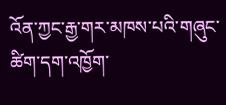འོན་ཀྱང་རྒྱ་གར་མཁས་པའི་གཞུང་ཚིག་དག་འཁྱོག་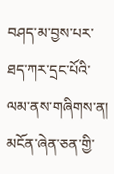བཤད་མ་བྱས་པར་ཐད་ཀར་དྲང་པོའི་ལམ་ནས་གཞིགས་ན། མངོན་ཞེན་ཅན་གྱི་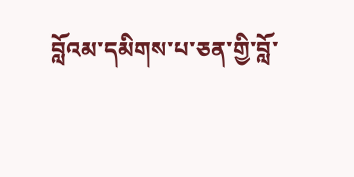བློའམ་དམིགས་པ་ཅན་གྱི་བློ་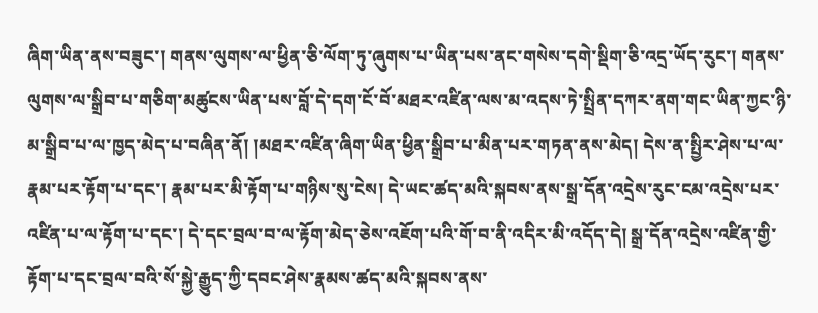ཞིག་ཡིན་ནས་བཟུང་། གནས་ལུགས་ལ་ཕྱིན་ཅི་ལོག་ཏུ་ཞུགས་པ་ཡིན་པས་ནང་གསེས་དགེ་སྡིག་ཅི་འདྲ་ཡོད་རུང་། གནས་ལུགས་ལ་སྒྲིབ་པ་གཅིག་མཚུངས་ཡིན་པས་བློ་དེ་དག་ངོ་བོ་མཐར་འཛིན་ལས་མ་འདས་ཏེ་སྤྲིན་དཀར་ནག་གང་ཡིན་ཀྱང་ཉི་མ་སྒྲིབ་པ་ལ་ཁྱད་མེད་པ་བཞིན་ནོ། །མཐར་འཛིན་ཞིག་ཡིན་ཕྱིན་སྒྲིབ་པ་མིན་པར་གཏན་ནས་མེད། དེས་ན་སྤྱིར་ཤེས་པ་ལ་རྣམ་པར་རྟོག་པ་དང་། རྣམ་པར་མི་རྟོག་པ་གཉིས་སུ་ངེས། དེ་ཡང་ཚད་མའི་སྐབས་ནས་སྒྲ་དོན་འདྲེས་རུང་ངམ་འདྲེས་པར་འཛིན་པ་ལ་རྟོག་པ་དང་། དེ་དང་བྲལ་བ་ལ་རྟོག་མེད་ཅེས་འཇོག་པའི་གོ་བ་ནི་འདིར་མི་འདོད་དེ། སྒྲ་དོན་འདྲེས་འཛིན་གྱི་རྟོག་པ་དང་བྲལ་བའི་སོ་སྐྱེ་རྒྱུད་ཀྱི་དབང་ཤེས་རྣམས་ཚད་མའི་སྐབས་ནས་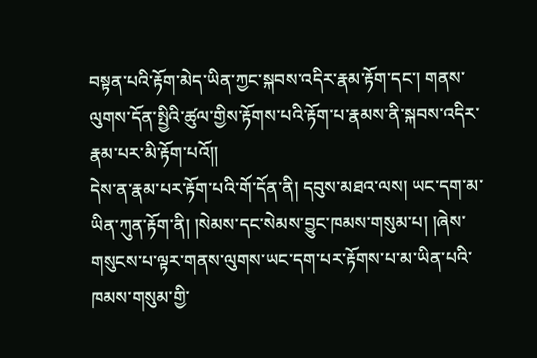བསྟན་པའི་རྟོག་མེད་ཡིན་ཀྱང་སྐབས་འདིར་རྣམ་རྟོག་དང་། གནས་ལུགས་དོན་སྤྱིའི་ཚུལ་གྱིས་རྟོགས་པའི་རྟོག་པ་རྣམས་ནི་སྐབས་འདིར་རྣམ་པར་མི་རྟོག་པའོ།།
དེས་ན་རྣམ་པར་རྟོག་པའི་གོ་དོན་ནི། དབུས་མཐའ་ལས། ཡང་དག་མ་ཡིན་ཀུན་རྟོག་ནི། །སེམས་དང་སེམས་བྱུང་ཁམས་གསུམ་པ། །ཞེས་གསུངས་པ་ལྟར་གནས་ལུགས་ཡང་དག་པར་རྟོགས་པ་མ་ཡིན་པའི་ཁམས་གསུམ་གྱི་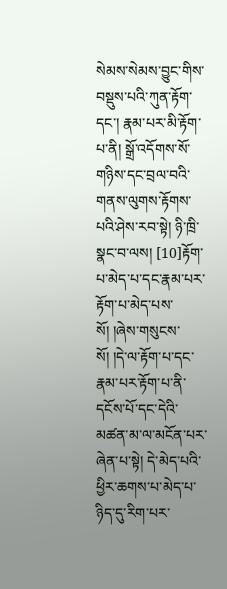སེམས་སེམས་བྱུང་གིས་བསྡུས་པའི་ཀུན་རྟོག་དང་། རྣམ་པར་མི་རྟོག་པ་ནི། སྒྲོ་འདོགས་སོ་གཉིས་དང་བྲལ་བའི་གནས་ལུགས་རྟོགས་པའི་ཤེས་རབ་སྟེ། ཉི་ཁྲི་སྣང་བ་ལས། [10]རྟོག་པ་མེད་པ་དང་རྣམ་པར་རྟོག་པ་མེད་པས་སོ། །ཞེས་གསུངས་སོ། །དེ་ལ་རྟོག་པ་དང་རྣམ་པར་རྟོག་པ་ནི་དངོས་པོ་དང་དེའི་མཚན་མ་ལ་མངོན་པར་ཞེན་པ་སྟེ། དེ་མེད་པའི་ཕྱིར་ཆགས་པ་མེད་པ་ཉིད་དུ་རིག་པར་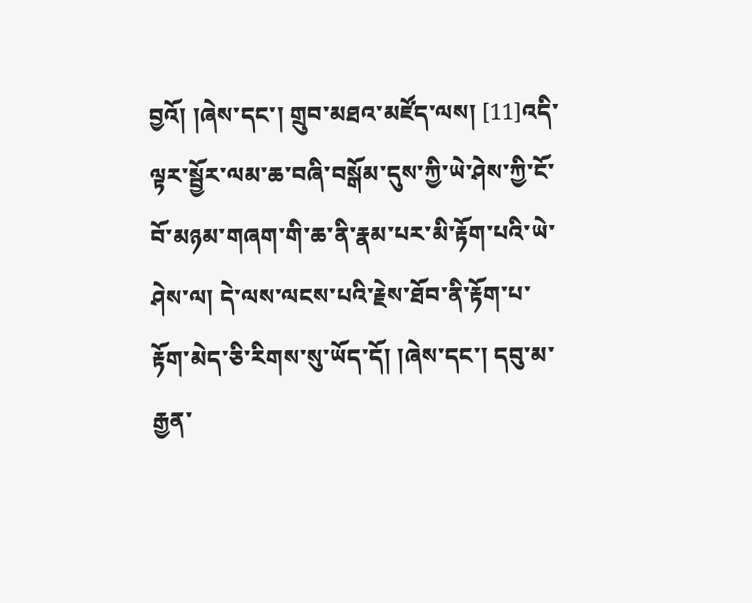བྱའོ། །ཞེས་དང་། གྲུབ་མཐའ་མཛོད་ལས། [11]འདི་ལྟར་སྦྱོར་ལམ་ཆ་བཞི་བསྒོམ་དུས་ཀྱི་ཡེ་ཤེས་ཀྱི་ངོ་བོ་མཉམ་གཞག་གི་ཆ་ནི་རྣམ་པར་མི་རྟོག་པའི་ཡེ་ཤེས་ལ། དེ་ལས་ལངས་པའི་རྗེས་ཐོབ་ནི་རྟོག་པ་རྟོག་མེད་ཅི་རིགས་སུ་ཡོད་དོ། །ཞེས་དང་། དབུ་མ་རྒྱན་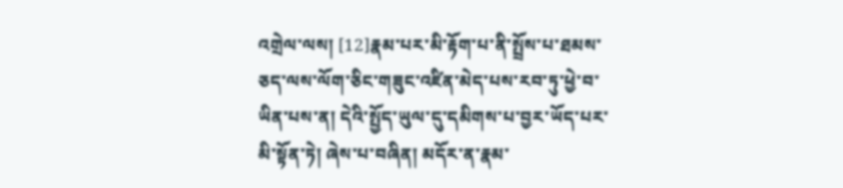འགྲེལ་ལས། [12]རྣམ་པར་མི་རྟོག་པ་ནི་སྤྲོས་པ་ཐམས་ཅད་ལས་ལོག་ཅིང་གཟུང་འཛིན་མེད་པས་རབ་ཏུ་ཕྱེ་བ་ཡིན་པས་ན། དེའི་སྤྱོད་ཡུལ་དུ་དམིགས་པ་བྱར་ཡོད་པར་མི་སྟོན་ཏེ། ཞེས་པ་བཞིན། མདོར་ན་རྣམ་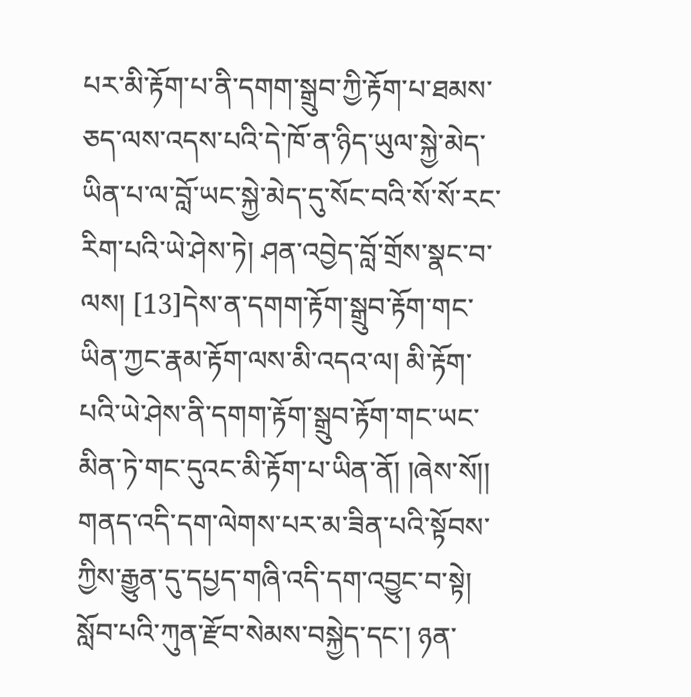པར་མི་རྟོག་པ་ནི་དགག་སྒྲུབ་ཀྱི་རྟོག་པ་ཐམས་ཅད་ལས་འདས་པའི་དེ་ཁོ་ན་ཉིད་ཡུལ་སྐྱེ་མེད་ཡིན་པ་ལ་བློ་ཡང་སྐྱེ་མེད་དུ་སོང་བའི་སོ་སོ་རང་རིག་པའི་ཡེ་ཤེས་ཏེ། ཤན་འབྱེད་བློ་གྲོས་སྣང་བ་ལས། [13]དེས་ན་དགག་རྟོག་སྒྲུབ་རྟོག་གང་ཡིན་ཀྱང་རྣམ་རྟོག་ལས་མི་འདའ་ལ། མི་རྟོག་པའི་ཡེ་ཤེས་ནི་དགག་རྟོག་སྒྲུབ་རྟོག་གང་ཡང་མིན་ཏེ་གང་དུའང་མི་རྟོག་པ་ཡིན་ནོ། །ཞེས་སོ།།
གནད་འདི་དག་ལེགས་པར་མ་ཟིན་པའི་སྟོབས་ཀྱིས་རྒྱུན་དུ་དཔྱད་གཞི་འདི་དག་འབྱུང་བ་སྟེ། སློབ་པའི་ཀུན་རྫོབ་སེམས་བསྐྱེད་དང་། ཉན་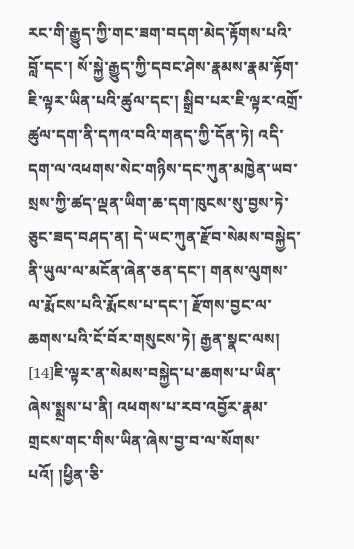རང་གི་རྒྱུད་ཀྱི་གང་ཟག་བདག་མེད་རྟོགས་པའི་བློ་དང་། སོ་སྐྱེ་རྒྱུད་ཀྱི་དབང་ཤེས་རྣམས་རྣམ་རྟོག་ཇི་ལྟར་ཡིན་པའི་ཚུལ་དང་། སྒྲིབ་པར་ཇི་ལྟར་འགྲོ་ཚུལ་དག་ནི་དཀའ་བའི་གནད་ཀྱི་དོན་ཏེ། འདི་དག་ལ་འཕགས་སེང་གཉིས་དང་ཀུན་མཁྱེན་ཡབ་སྲས་ཀྱི་ཚད་ལྡན་ཡིག་ཆ་དག་ཁུངས་སུ་བྱས་ཏེ་ཅུང་ཟད་བཤད་ན། དེ་ཡང་ཀུན་རྫོབ་སེམས་བསྐྱེད་ནི་ཡུལ་ལ་མངོན་ཞེན་ཅན་དང་། གནས་ལུགས་ལ་རྨོངས་པའི་རྨོངས་པ་དང་། རྫོགས་བྱང་ལ་ཆགས་པའི་ངོ་བོར་གསུངས་ཏེ། རྒྱན་སྣང་ལས། [14]ཇི་ལྟར་ན་སེམས་བསྐྱེད་པ་ཆགས་པ་ཡིན་ཞེས་སྨྲས་པ་ནི། འཕགས་པ་རབ་འབྱོར་རྣམ་གྲངས་གང་གིས་ཡིན་ཞེས་བྱ་བ་ལ་སོགས་པའོ། །ཕྱིན་ཅི་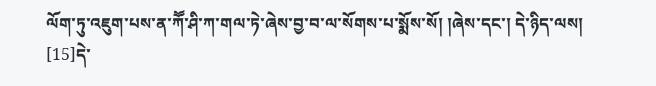ལོག་ཏུ་འཇུག་པས་ན་ཀཽ་ཤི་ཀ་གལ་ཏེ་ཞེས་བྱ་བ་ལ་སོགས་པ་སྨོས་སོ། །ཞེས་དང་། དེ་ཉིད་ལས། [15]དེ་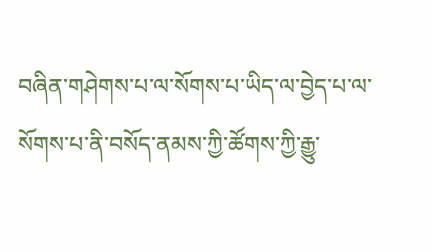བཞིན་གཤེགས་པ་ལ་སོགས་པ་ཡིད་ལ་བྱེད་པ་ལ་སོགས་པ་ནི་བསོད་ནམས་ཀྱི་ཚོགས་ཀྱི་རྒྱུ་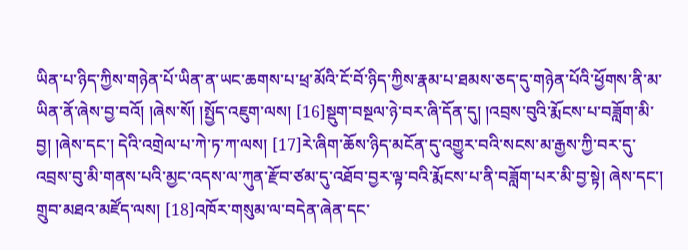ཡིན་པ་ཉིད་ཀྱིས་གཉེན་པོ་ཡིན་ན་ཡང་ཆགས་པ་ཕྲ་མོའི་ངོ་བོ་ཉིད་ཀྱིས་རྣམ་པ་ཐམས་ཅད་དུ་གཉེན་པོའི་ཕྱོགས་ནི་མ་ཡིན་ནོ་ཞེས་བྱ་བའོ། །ཞེས་སོ། །སྤྱོད་འཇུག་ལས། [16]སྡུག་བསྔལ་ཉེ་བར་ཞི་དོན་དུ། །འབྲས་བུའི་རྨོངས་པ་བཟློག་མི་བྱ། །ཞེས་དང་། དེའི་འགྲེལ་པ་ཀེ་ཏ་ཀ་ལས། [17]རེ་ཞིག་ཆོས་ཉིད་མངོན་དུ་འགྱུར་བའི་སངས་མ་རྒྱས་ཀྱི་བར་དུ་འབྲས་བུ་མི་གནས་པའི་མྱང་འདས་ལ་ཀུན་རྫོབ་ཙམ་དུ་འཐོབ་བྱར་ལྟ་བའི་རྨོངས་པ་ནི་བཟློག་པར་མི་བྱ་སྟེ། ཞེས་དང་། གྲུབ་མཐའ་མཛོད་ལས། [18]འཁོར་གསུམ་ལ་བདེན་ཞེན་དང་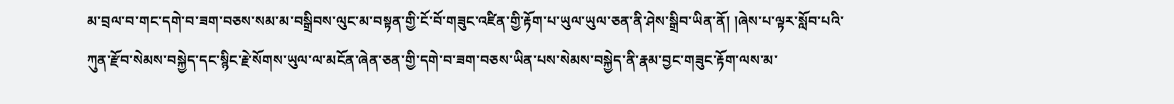མ་བྲལ་བ་གང་དགེ་བ་ཟག་བཅས་སམ་མ་བསྒྲིབས་ལུང་མ་བསྟན་གྱི་ངོ་བོ་གཟུང་འཛིན་གྱི་རྟོག་པ་ཡུལ་ཡུལ་ཅན་ནི་ཤེས་སྒྲིབ་ཡིན་ནོ། །ཞེས་པ་ལྟར་སློབ་པའི་ཀུན་རྫོབ་སེམས་བསྐྱེད་དང་སྙིང་རྗེ་སོགས་ཡུལ་ལ་མངོན་ཞེན་ཅན་གྱི་དགེ་བ་ཟག་བཅས་ཡིན་པས་སེམས་བསྐྱེད་ནི་རྣམ་བྱང་གཟུང་རྟོག་ལས་མ་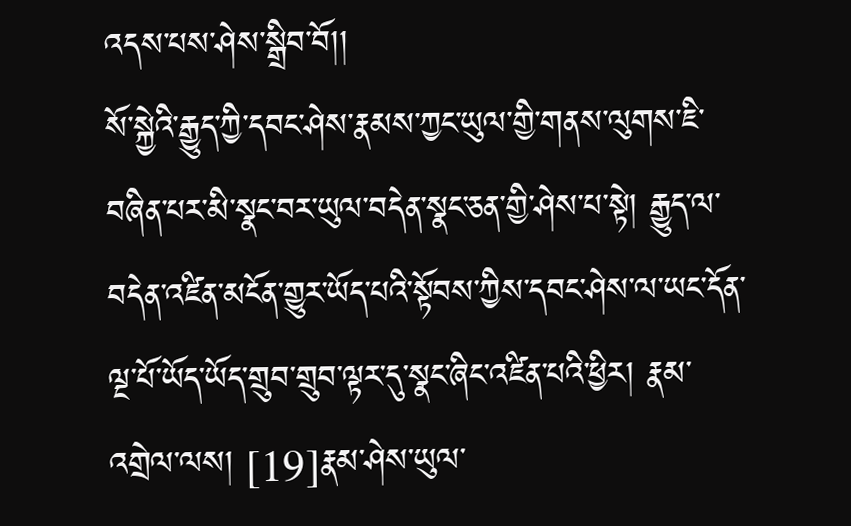འདས་པས་ཤེས་སྒྲིབ་བོ།།
སོ་སྐྱེའི་རྒྱུད་ཀྱི་དབང་ཤེས་རྣམས་ཀྱང་ཡུལ་གྱི་གནས་ལུགས་ཇི་བཞིན་པར་མི་སྣང་བར་ཡུལ་བདེན་སྣང་ཅན་གྱི་ཤེས་པ་སྟེ། རྒྱུད་ལ་བདེན་འཛིན་མངོན་གྱུར་ཡོད་པའི་སྟོབས་ཀྱིས་དབང་ཤེས་ལ་ཡང་དོན་ལྔ་པོ་ཡོད་ཡོད་གྲུབ་གྲུབ་ལྟར་དུ་སྣང་ཞིང་འཛིན་པའི་ཕྱིར། རྣམ་འགྲེལ་ལས། [19]རྣམ་ཤེས་ཡུལ་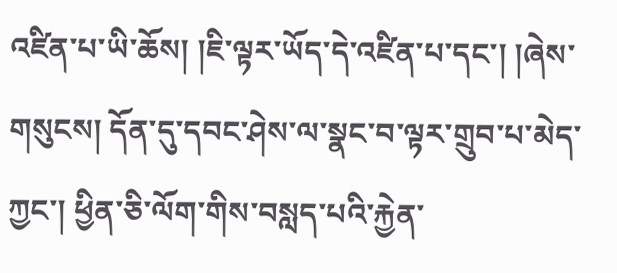འཛིན་པ་ཡི་ཆོས། །ཇི་ལྟར་ཡོད་དེ་འཛིན་པ་དང་། །ཞེས་གསུངས། དོན་དུ་དབང་ཤེས་ལ་སྣང་བ་ལྟར་གྲུབ་པ་མེད་ཀྱང་། ཕྱིན་ཅི་ལོག་གིས་བསླད་པའི་རྐྱེན་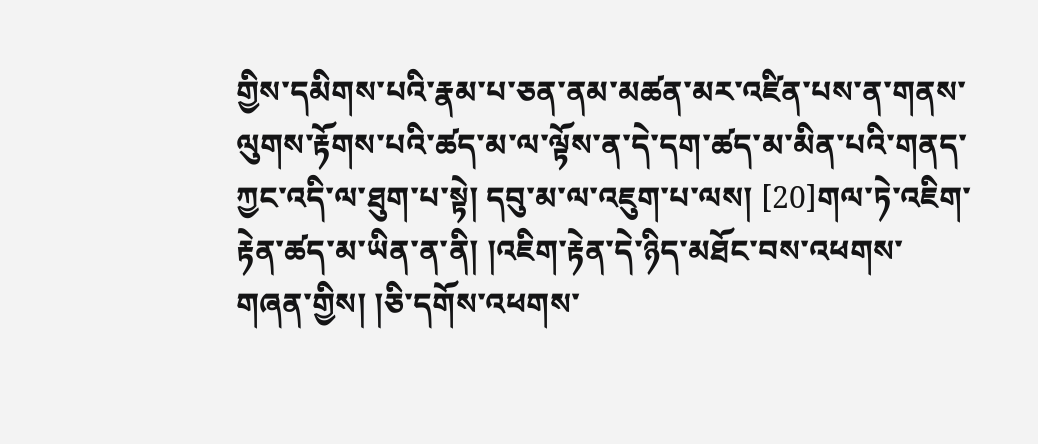གྱིས་དམིགས་པའི་རྣམ་པ་ཅན་ནམ་མཚན་མར་འཛིན་པས་ན་གནས་ལུགས་རྟོགས་པའི་ཚད་མ་ལ་ལྟོས་ན་དེ་དག་ཚད་མ་མིན་པའི་གནད་ཀྱང་འདི་ལ་ཐུག་པ་སྟེ། དབུ་མ་ལ་འཇུག་པ་ལས། [20]གལ་ཏེ་འཇིག་རྟེན་ཚད་མ་ཡིན་ན་ནི། །འཇིག་རྟེན་དེ་ཉིད་མཐོང་བས་འཕགས་གཞན་གྱིས། །ཅི་དགོས་འཕགས་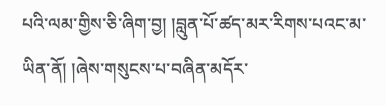པའི་ལམ་གྱིས་ཅི་ཞིག་བྱ། །བླུན་པོ་ཚད་མར་རིགས་པའང་མ་ཡིན་ནོ། །ཞེས་གསུངས་པ་བཞིན་མདོར་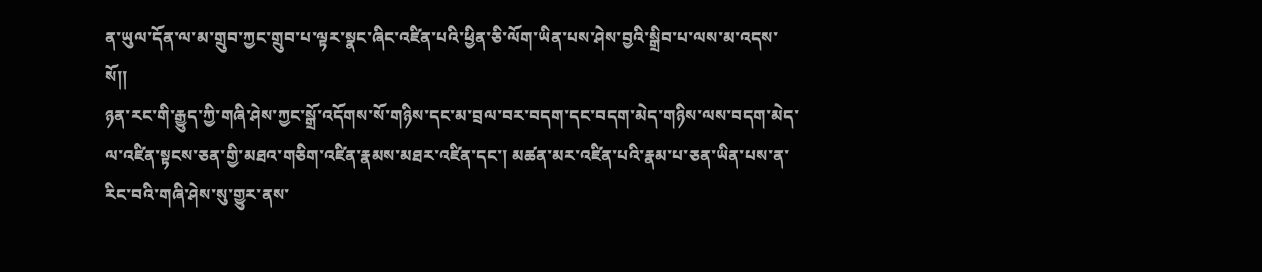ན་ཡུལ་དོན་ལ་མ་གྲུབ་ཀྱང་གྲུབ་པ་ལྟར་སྣང་ཞིང་འཛིན་པའི་ཕྱིན་ཅི་ལོག་ཡིན་པས་ཤེས་བྱའི་སྒྲིབ་པ་ལས་མ་འདས་སོ།།
ཉན་རང་གི་རྒྱུད་ཀྱི་གཞི་ཤེས་ཀྱང་སྒྲོ་འདོགས་སོ་གཉིས་དང་མ་བྲལ་བར་བདག་དང་བདག་མེད་གཉིས་ལས་བདག་མེད་ལ་འཛིན་སྟངས་ཅན་གྱི་མཐའ་གཅིག་འཛིན་རྣམས་མཐར་འཛིན་དང་། མཚན་མར་འཛིན་པའི་རྣམ་པ་ཅན་ཡིན་པས་ན་རིང་བའི་གཞི་ཤེས་སུ་གྱུར་ནས་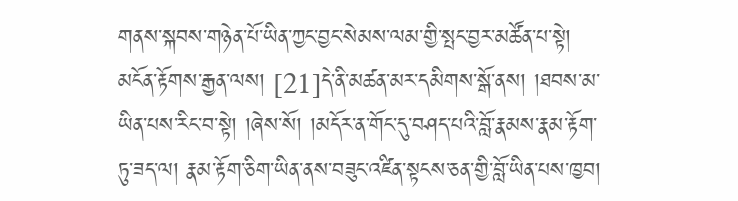གནས་སྐབས་གཉེན་པོ་ཡིན་ཀྱང་བྱང་སེམས་ལམ་གྱི་སྤང་བྱར་མཚོན་པ་སྟེ། མངོན་རྟོགས་རྒྱན་ལས། [21]དེ་ནི་མཚན་མར་དམིགས་སྒོ་ནས། །ཐབས་མ་ཡིན་པས་རིང་བ་སྟེ། །ཞེས་སོ། །མདོར་ན་གོང་དུ་བཤད་པའི་བློ་རྣམས་རྣམ་རྟོག་ཏུ་ཟད་ལ། རྣམ་རྟོག་ཅིག་ཡིན་ནས་བཟུང་འཛིན་སྟངས་ཅན་གྱི་བློ་ཡིན་པས་ཁྱབ།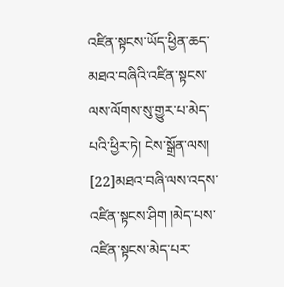འཛིན་སྟངས་ཡོད་ཕྱིན་ཆད་མཐའ་བཞིའི་འཛིན་སྟངས་ལས་ལོགས་སུ་གྱུར་པ་མེད་པའི་ཕྱིར་ཏེ། ངེས་སྒྲོན་ལས། [22]མཐའ་བཞི་ལས་འདས་འཛིན་སྟངས་ཤིག །མེད་པས་འཛིན་སྟངས་མེད་པར་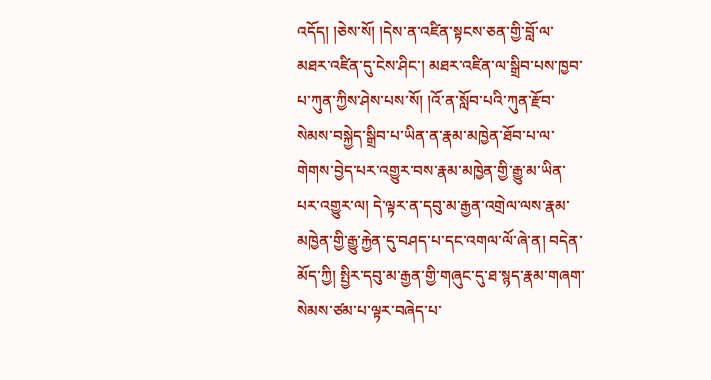འདོད། །ཅེས་སོ། །དེས་ན་འཛིན་སྟངས་ཅན་གྱི་བློ་ལ་མཐར་འཛིན་དུ་ངེས་ཤིང་། མཐར་འཛིན་ལ་སྒྲིབ་པས་ཁྱབ་པ་ཀུན་ཀྱིས་ཤེས་པས་སོ། །འོ་ན་སློབ་པའི་ཀུན་རྫོབ་སེམས་བསྐྱེད་སྒྲིབ་པ་ཡིན་ན་རྣམ་མཁྱེན་ཐོབ་པ་ལ་གེགས་བྱེད་པར་འགྱུར་བས་རྣམ་མཁྱེན་གྱི་རྒྱུ་མ་ཡིན་པར་འགྱུར་ལ། དེ་ལྟར་ན་དབུ་མ་རྒྱན་འགྲེལ་ལས་རྣམ་མཁྱེན་གྱི་རྒྱུ་རྐྱེན་དུ་བཤད་པ་དང་འགལ་ལོ་ཞེ་ན། བདེན་མོད་ཀྱི། སྤྱིར་དབུ་མ་རྒྱན་གྱི་གཞུང་དུ་ཐ་སྙད་རྣམ་གཞག་སེམས་ཙམ་པ་ལྟར་བཞེད་པ་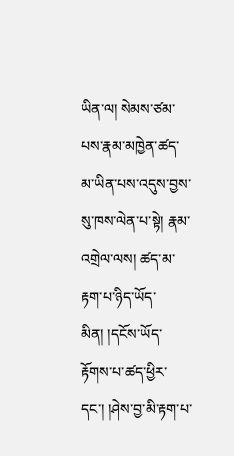ཡིན་ལ། སེམས་ཙམ་པས་རྣམ་མཁྱེན་ཚད་མ་ཡིན་པས་འདུས་བྱས་སུ་ཁས་ལེན་པ་སྟེ། རྣམ་འགྲེལ་ལས། ཚད་མ་རྟག་པ་ཉིད་ཡོད་མིན། །དངོས་ཡོད་རྟོགས་པ་ཚད་ཕྱིར་དང་། །ཤེས་བྱ་མི་རྟག་པ་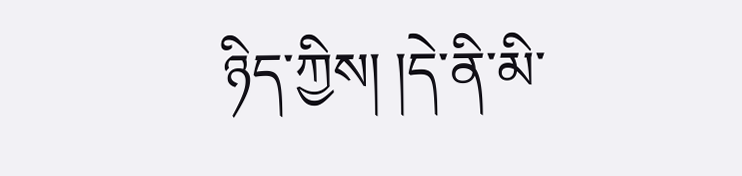ཉིད་ཀྱིས། །དེ་ནི་མི་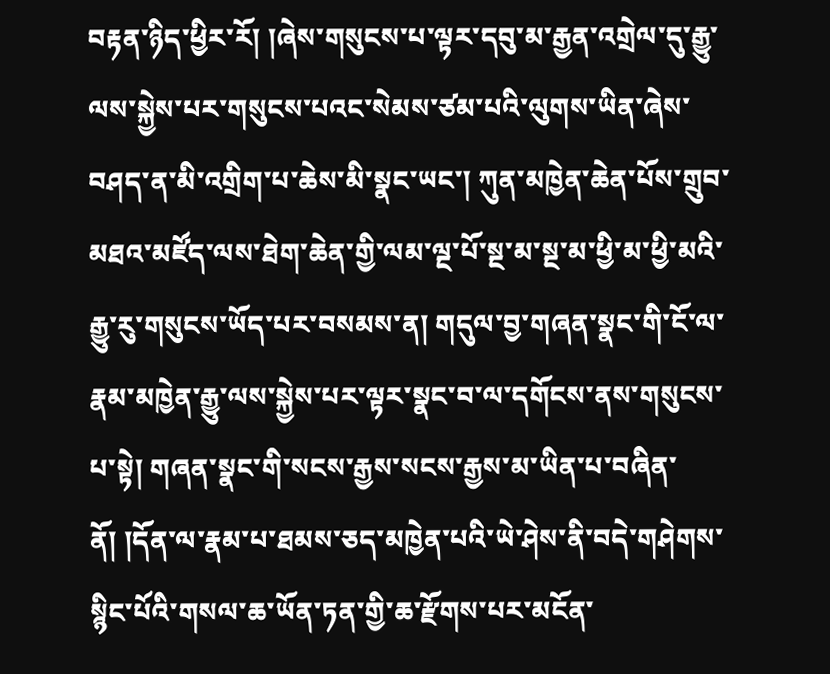བརྟན་ཉིད་ཕྱིར་རོ། །ཞེས་གསུངས་པ་ལྟར་དབུ་མ་རྒྱན་འགྲེལ་དུ་རྒྱུ་ལས་སྐྱེས་པར་གསུངས་པའང་སེམས་ཙམ་པའི་ལུགས་ཡིན་ཞེས་བཤད་ན་མི་འགྲིག་པ་ཆེས་མི་སྣང་ཡང་། ཀུན་མཁྱེན་ཆེན་པོས་གྲུབ་མཐའ་མཛོད་ལས་ཐེག་ཆེན་གྱི་ལམ་ལྔ་པོ་སྔ་མ་སྔ་མ་ཕྱི་མ་ཕྱི་མའི་རྒྱུ་རུ་གསུངས་ཡོད་པར་བསམས་ན། གདུལ་བྱ་གཞན་སྣང་གི་ངོ་ལ་རྣམ་མཁྱེན་རྒྱུ་ལས་སྐྱེས་པར་ལྟར་སྣང་བ་ལ་དགོངས་ནས་གསུངས་པ་སྟེ། གཞན་སྣང་གི་སངས་རྒྱས་སངས་རྒྱས་མ་ཡིན་པ་བཞིན་ནོ། །དོན་ལ་རྣམ་པ་ཐམས་ཅད་མཁྱེན་པའི་ཡེ་ཤེས་ནི་བདེ་གཤེགས་སྙིང་པོའི་གསལ་ཆ་ཡོན་ཏན་གྱི་ཆ་རྫོགས་པར་མངོན་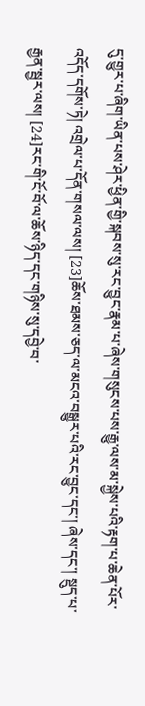དུ་གྱུར་པ་ཞིག་ཡིན་པས་ཤེར་ཕྱིན་གྱི་སྐབས་སུ་རང་བྱུང་རྣམ་པ་ཞེས་གསུངས་པས་རྒྱུ་ལས་མ་སྐྱེས་པའི་རྟག་པ་ཆེན་པོར་འདོད་དགོས་ཏེ། འགྲེལ་པ་དོན་གསལ་ལས། [23]ཆོས་ཐམས་ཅད་ལ་མངའ་བསྒྱུར་པའི་རང་བྱུང་དང་། ཞེས་དང་། སྡུད་པ་རྒྱན་སྦྱར་ལས། [24]རང་གི་ངོ་བོ་ལ་ཆོས་ཉིད་དང་གཉིས་སུ་དབྱེ་བ་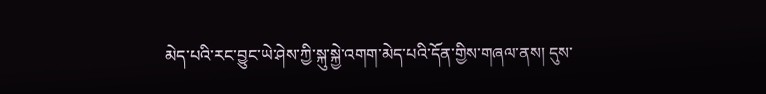མེད་པའི་རང་བྱུང་ཡེ་ཤེས་ཀྱི་སྐུ་སྐྱེ་འགག་མེད་པའི་དོན་གྱིས་གཞལ་ནས། དུས་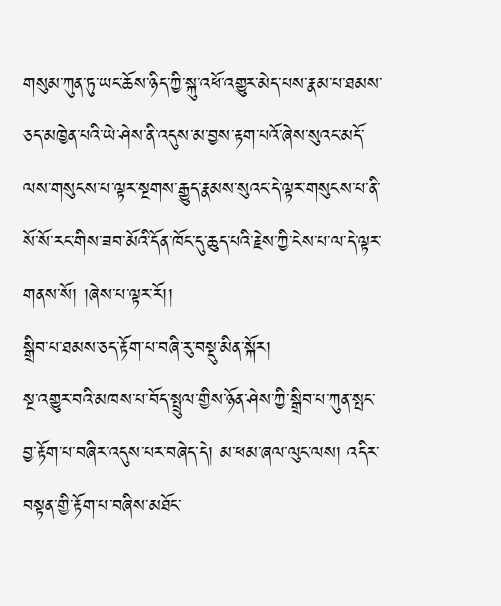གསུམ་ཀུན་ཏུ་ཡང་ཆོས་ཉིད་ཀྱི་སྐུ་འཕོ་འགྱུར་མེད་པས་རྣམ་པ་ཐམས་ཅད་མཁྱེན་པའི་ཡེ་ཤེས་ནི་འདུས་མ་བྱས་རྟག་པའོ་ཞེས་སུའང་མདོ་ལས་གསུངས་པ་ལྟར་སྔགས་རྒྱུད་རྣམས་སུའང་དེ་ལྟར་གསུངས་པ་ནི་སོ་སོ་རང་གིས་ཟབ་མོའི་དོན་ཁོང་དུ་ཆུད་པའི་རྗེས་ཀྱི་ངེས་པ་ལ་དེ་ལྟར་གནས་སོ། །ཞེས་པ་ལྟར་རོ།།
སྒྲིབ་པ་ཐམས་ཅད་རྟོག་པ་བཞི་རུ་བསྡུ་མིན་སྐོར།
སྔ་འགྱུར་བའི་མཁས་པ་བོད་སྤྲུལ་གྱིས་ཉོན་ཤེས་ཀྱི་སྒྲིབ་པ་ཀུན་སྤང་བྱ་རྟོག་པ་བཞིར་འདུས་པར་བཞེད་དེ། མ་ཕམ་ཞལ་ལུང་ལས། འདིར་བསྟན་གྱི་རྟོག་པ་བཞིས་མཐོང་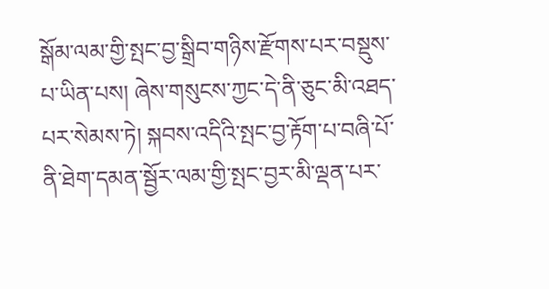སྒོམ་ལམ་གྱི་སྤང་བྱ་སྒྲིབ་གཉིས་རྫོགས་པར་བསྡུས་པ་ཡིན་པས། ཞེས་གསུངས་ཀྱང་དེ་ནི་ཅུང་མི་འཐད་པར་སེམས་ཏེ། སྐབས་འདིའི་སྤང་བྱ་རྟོག་པ་བཞི་པོ་ནི་ཐེག་དམན་སྦྱོར་ལམ་གྱི་སྤང་བྱར་མི་ལྡན་པར་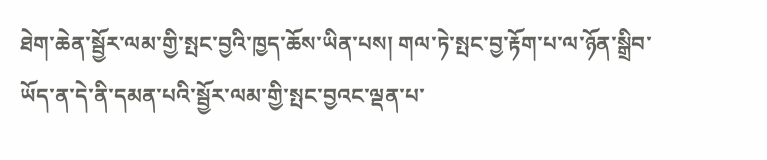ཐེག་ཆེན་སྦྱོར་ལམ་གྱི་སྤང་བྱའི་ཁྱད་ཆོས་ཡིན་པས། གལ་ཏེ་སྤང་བྱ་རྟོག་པ་ལ་ཉོན་སྒྲིབ་ཡོད་ན་དེ་ནི་དམན་པའི་སྦྱོར་ལམ་གྱི་སྤང་བྱའང་ལྡན་པ་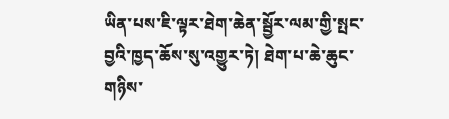ཡིན་པས་ཇི་ལྟར་ཐེག་ཆེན་སྦྱོར་ལམ་གྱི་སྤང་བྱའི་ཁྱད་ཆོས་སུ་འགྱུར་ཏེ། ཐེག་པ་ཆེ་ཆུང་གཉིས་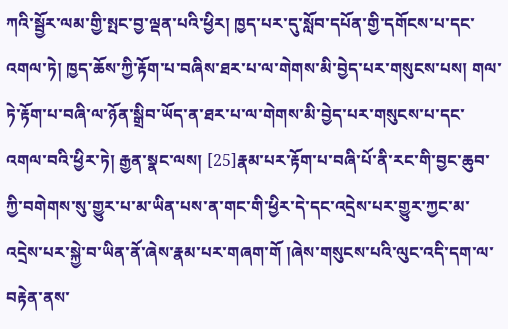ཀའི་སྦྱོར་ལམ་གྱི་སྤང་བྱ་ལྡན་པའི་ཕྱིར། ཁྱད་པར་དུ་སློབ་དཔོན་གྱི་དགོངས་པ་དང་འགལ་ཏེ། ཁྱད་ཆོས་ཀྱི་རྟོག་པ་བཞིས་ཐར་པ་ལ་གེགས་མི་བྱེད་པར་གསུངས་པས། གལ་ཏེ་རྟོག་པ་བཞི་ལ་ཉོན་སྒྲིབ་ཡོད་ན་ཐར་པ་ལ་གེགས་མི་བྱེད་པར་གསུངས་པ་དང་འགལ་བའི་ཕྱིར་ཏེ། རྒྱན་སྣང་ལས། [25]རྣམ་པར་རྟོག་པ་བཞི་པོ་ནི་རང་གི་བྱང་ཆུབ་ཀྱི་བགེགས་སུ་གྱུར་པ་མ་ཡིན་པས་ན་གང་གི་ཕྱིར་དེ་དང་འདྲེས་པར་གྱུར་ཀྱང་མ་འདྲེས་པར་སྐྱེ་བ་ཡིན་ནོ་ཞེས་རྣམ་པར་གཞག་གོ །ཞེས་གསུངས་པའི་ལུང་འདི་དག་ལ་བརྟེན་ནས་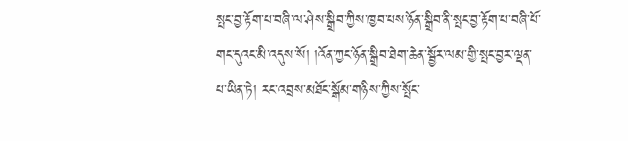སྤང་བྱ་རྟོག་པ་བཞི་ལ་ཤེས་སྒྲིབ་ཀྱིས་ཁྱབ་པས་ཉོན་སྒྲིབ་ནི་སྤང་བྱ་རྟོག་པ་བཞི་པོ་གང་དུའང་མི་འདུས་སོ། །འོན་ཀྱང་ཉོན་སྒྲིབ་ཐེག་ཆེན་སྦྱོར་ལམ་གྱི་སྤང་བྱར་ལྡན་པ་ཡིན་ཏེ། རང་འབྲས་མཐོང་སྒོམ་གཉིས་ཀྱིས་སྤོང་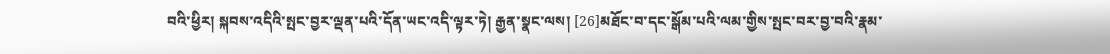བའི་ཕྱིར། སྐབས་འདིའི་སྤང་བྱར་ལྡན་པའི་དོན་ཡང་འདི་ལྟར་ཏེ། རྒྱན་སྣང་ལས། [26]མཐོང་བ་དང་སྒོམ་པའི་ལམ་གྱིས་སྤང་བར་བྱ་བའི་རྣམ་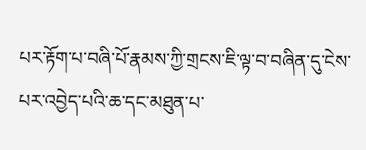པར་རྟོག་པ་བཞི་པོ་རྣམས་ཀྱི་གྲངས་ཇི་ལྟ་བ་བཞིན་དུ་ངེས་པར་འབྱེད་པའི་ཆ་དང་མཐུན་པ་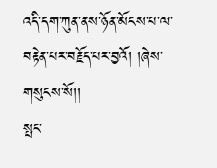འདི་དག་ཀུན་ནས་ཉོན་མོངས་པ་ལ་བརྟེན་པར་བརྗོད་པར་བྱའོ། །ཞེས་གསུངས་སོ།།
སྤང་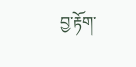བྱ་རྟོག་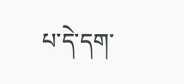པ་དེ་དག་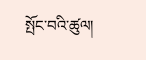སྤོང་བའི་ཚུལ།